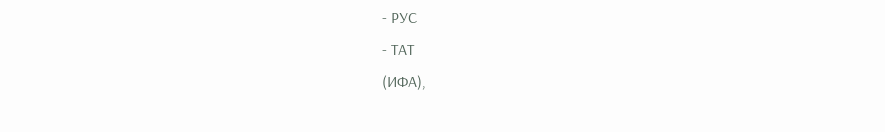- РУС
- ТАТ
(ИФА),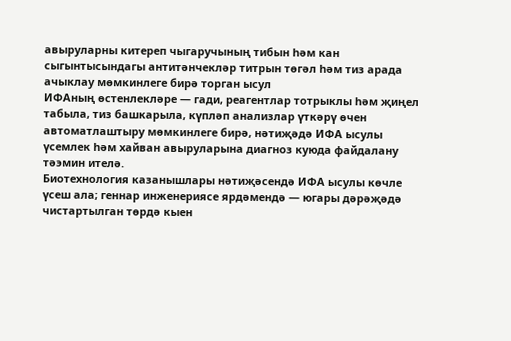авыруларны китереп чыгаручының тибын һәм кан сыгынтысындагы антитәнчекләр титрын төгәл һәм тиз арада ачыклау мөмкинлеге бирә торган ысул
ИФАның өстенлекләре — гади, реагентлар тотрыклы һәм җиңел табыла, тиз башкарыла, күпләп анализлар үткәрү өчен автоматлаштыру мөмкинлеге бирә, нәтиҗәдә ИФА ысулы үсемлек һәм хайван авыруларына диагноз куюда файдалану тәэмин ителә.
Биотехнология казанышлары нәтиҗәсендә ИФА ысулы көчле үсеш ала; геннар инженериясе ярдәмендә — югары дәрәҗәдә чистартылган төрдә кыен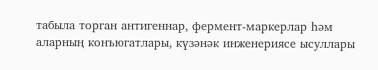табыла торган антигеннар, фермент-маркерлар һәм аларның конъюгатлары, күзәнәк инженериясе ысуллары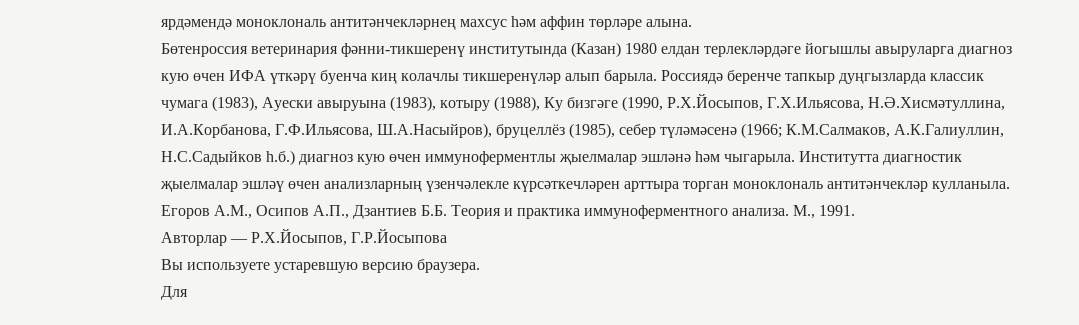ярдәмендә моноклональ антитәнчекләрнең махсус һәм аффин төрләре алына.
Бөтенроссия ветеринария фәнни-тикшеренү институтында (Казан) 1980 елдан терлекләрдәге йогышлы авыруларга диагноз кую өчен ИФА үткәрү буенча киң колачлы тикшеренүләр алып барыла. Россиядә беренче тапкыр дуңгызларда классик чумага (1983), Ауески авыруына (1983), котыру (1988), Ку бизгәге (1990, Р.Х.Йосыпов, Г.Х.Ильясова, Н.Ә.Хисмәтуллина, И.А.Корбанова, Г.Ф.Ильясова, Ш.А.Насыйров), бруцеллёз (1985), себер түләмәсенә (1966; К.М.Салмаков, А.К.Галиуллин, Н.С.Садыйков һ.б.) диагноз кую өчен иммуноферментлы җыелмалар эшләнә һәм чыгарыла. Институтта диагностик җыелмалар эшләү өчен анализларның үзенчәлекле күрсәткечләрен арттыра торган моноклональ антитәнчекләр кулланыла.
Егоров А.М., Осипов А.П., Дзантиев Б.Б. Теория и практика иммуноферментного анализа. М., 1991.
Авторлар — Р.Х.Йосыпов, Г.Р.Йосыпова
Вы используете устаревшую версию браузера.
Для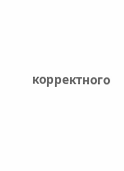корректного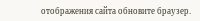отображения сайта обновите браузер.